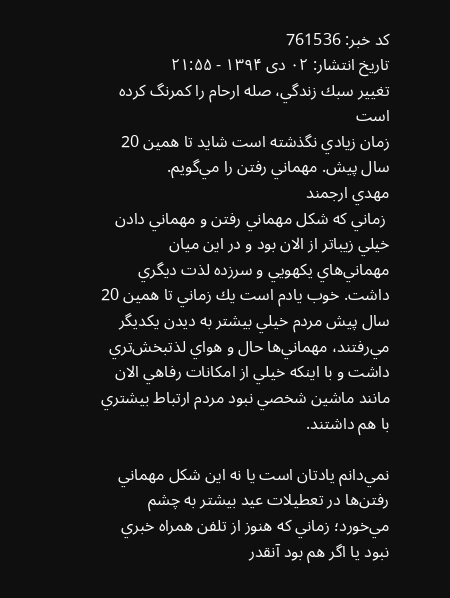کد خبر: 761536
تاریخ انتشار: ۰۲ دی ۱۳۹۴ - ۲۱:۵۵
تغيير سبك زندگي، صله ارحام را كمرنگ كرده است
زمان زيادي نگذشته است شايد تا همين 20 سال پيش. مهماني رفتن را مي‌گويم.
مهدي ارجمند
 زماني كه شكل مهماني رفتن و مهماني دادن خيلي زيباتر از الان بود و در اين ميان مهماني‌هاي يكهويي و سرزده لذت ديگري داشت. خوب يادم است يك زماني تا همين 20 سال پيش مردم خيلي بيشتر به ديدن يكديگر مي‌رفتند، مهماني‌ها حال و هواي لذتبخش‌تري داشت و با اينكه خيلي از امكانات رفاهي الان مانند ماشين شخصي نبود مردم ارتباط بيشتري با هم داشتند.

نمي‌دانم يادتان است يا نه اين شكل مهماني رفتن‌ها در تعطيلات عيد بيشتر به چشم مي‌خورد؛ زماني كه هنوز از تلفن همراه خبري نبود يا اگر هم بود آنقدر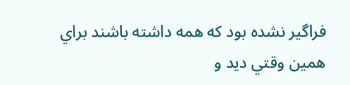فراگير نشده بود كه همه داشته باشند براي همين وقتي ديد و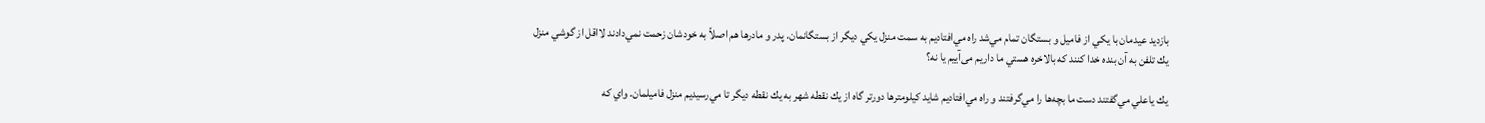بازديد عيدمان با يكي از فاميل و بستگان تمام مي‌شد راه مي‌افتاديم به سمت منزل يكي ديگر از بستگانمان. پدر و مادرها هم اصلاً به خودشان زحمت نمي‌دادند لااقل از گوشي منزل يك تلفن به آن بنده خدا كنند كه بالاخره هستي ما داريم می‌آییم يا نه؟

يك ياعلي مي‌گفتند دست ما بچه‌ها را مي‌گرفتند و راه مي‌افتاديم شايد كيلومترها دورتر گاه از يك نقطه شهر به يك نقطه ديگر تا مي‌رسيديم منزل فاميلمان. واي كه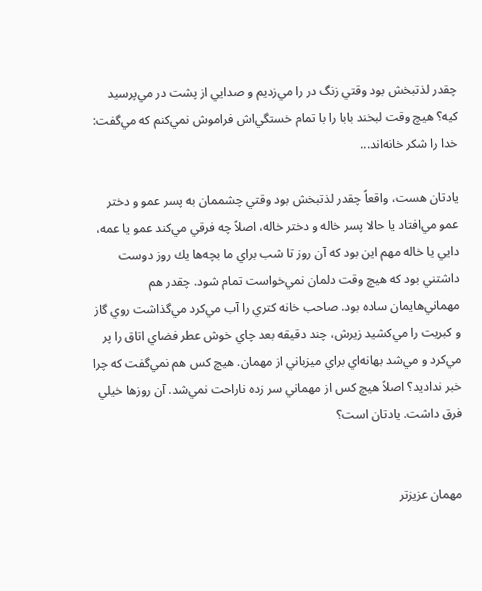چقدر لذتبخش بود وقتي زنگ در را مي‌زديم و صدايي از پشت در مي‌پرسيد كيه؟ هيچ وقت لبخند بابا را با تمام خستگي‌اش فراموش نمي‌كنم كه مي‌گفت: خدا را شكر خانه‌اند...

يادتان هست، واقعاً چقدر لذتبخش بود وقتي چشممان به پسر عمو و دختر عمو مي‌افتاد يا حالا پسر خاله و دختر خاله، اصلاً چه فرقي مي‌كند عمو يا عمه، دايي يا خاله مهم اين بود كه آن روز تا شب براي ما بچه‌ها يك روز دوست داشتني بود كه هيچ وقت دلمان نمي‌خواست تمام شود. چقدر هم مهماني‌ها‌يمان ساده بود. صاحب خانه كتري را آب مي‌كرد مي‌گذاشت روي گاز و كبريت را مي‌كشيد زيرش، چند دقيقه بعد چاي خوش عطر فضاي اتاق را پر مي‌كرد و مي‌شد بهانه‌اي براي ميزباني از مهمان. هيچ كس هم نمي‌گفت كه چرا خبر نداديد؟ اصلاً هيچ كس از مهماني سر زده ناراحت نمي‌شد. آن روزها خيلي فرق داشت. يادتان است؟


مهمان عزيزتر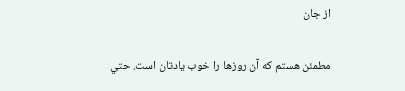از جان

مطمئن هستم كه آن روزها را خوب يادتان است. حتي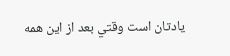يادتان است وقتي بعد از اين همه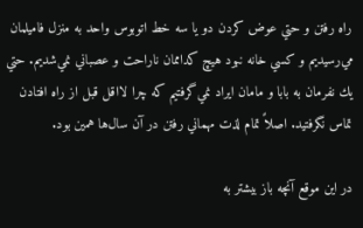راه رفتن و حتي عوض كردن دو يا سه خط اتوبوس واحد به منزل فاميلمان مي‌رسيديم و كسي خانه نبود هيچ كداممان ناراحت و عصباني نمي‌شديم. حتي يك نفرمان به بابا و مامان ايراد نمي‌گرفتيم كه چرا لا‌اقل قبل از راه افتادن تماس نگرفتيد. اصلاً تمام لذت مهماني رفتن در آن سال‌ها همين بود.

در اين موقع آنچه باز بيشتر به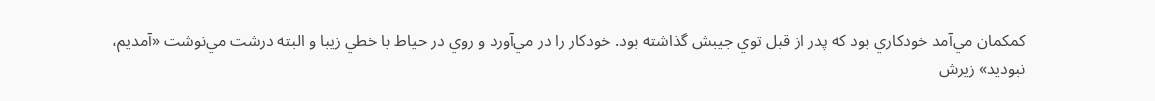كمكمان مي‌آمد خودكاري بود كه پدر از قبل توي جيبش گذاشته بود. خودكار را در مي‌آورد و روي در حياط با خطي زيبا و البته درشت مي‌نوشت «آمديم، نبوديد» زيرش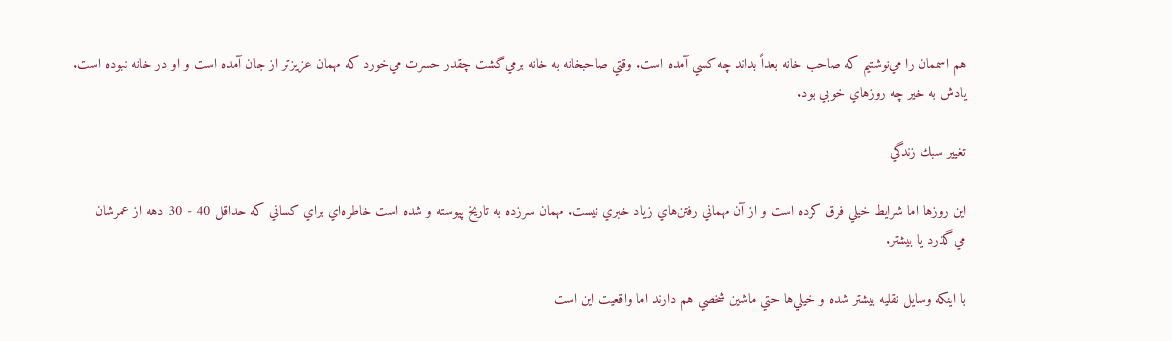هم اسممان را مي‌نوشتيم كه صاحب خانه بعداً بداند چه كسي آمده است. وقتي صاحبخانه به خانه برمي‌گشت چقدر حسرت مي‌خورد كه مهمان عزيزتر از جان آمده است و او در خانه نبوده است. يادش به خير چه روزهاي خوبي بود.

تغيير سبك زندگي

اين روزها اما شرايط خيلي فرق كرده است و از آن مهماني رفتن‌هاي زياد خبري نيست. مهمان سرزده به تاريخ پيوسته و شده است خاطره‌اي براي كساني كه حداقل 40 - 30 دهه از عمرشان مي‌گذرد يا بيشتر.

با اينكه وسايل نقليه بيشتر شده و خيلي‌ها حتي ماشين شخصي هم دارند اما واقعيت اين است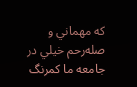كه مهماني و صله‌رحم خيلي در جامعه ما كمرنگ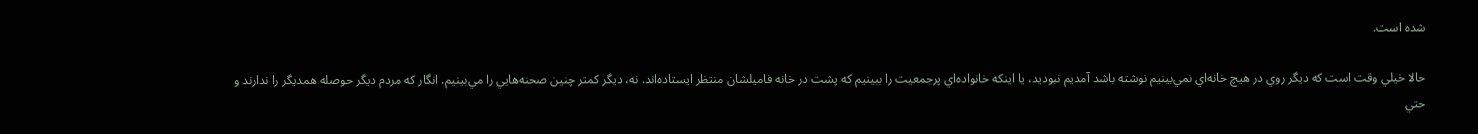شده است.

حالا خيلي وقت است كه ديگر روي در هيچ خانه‌اي نمي‌بينيم نوشته باشد آمديم نبوديد، يا اينكه خانواده‌اي پرجمعيت را ببينيم كه پشت در خانه فاميلشان منتظر ايستاده‌اند. نه، ديگر كمتر چنين صحنه‌هايي را مي‌بينيم. انگار كه مردم ديگر حوصله همديگر را ندارند و حتي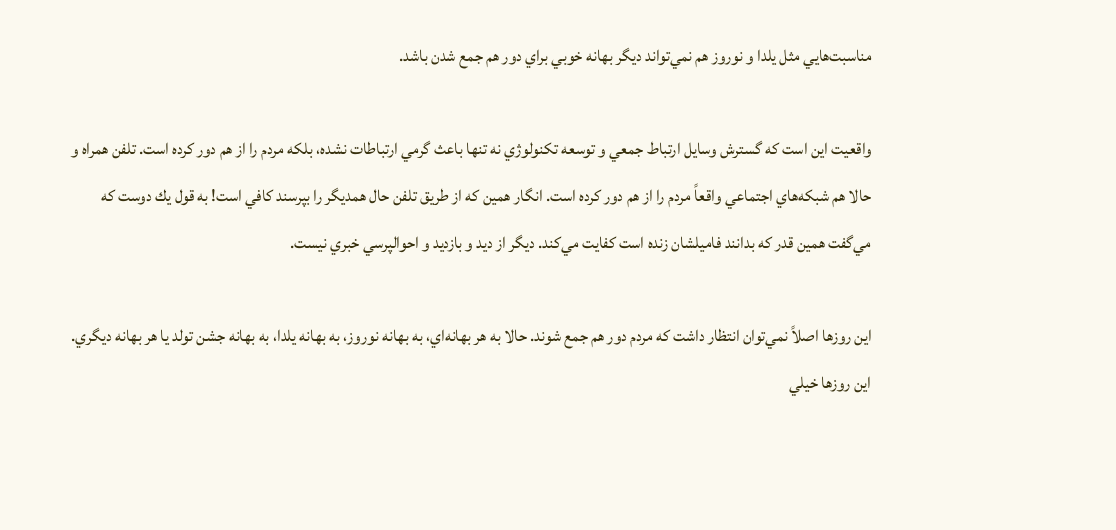مناسبت‌هايي مثل يلدا و نوروز هم نمي‌تواند ديگر بهانه خوبي براي دور هم جمع شدن باشد.

واقعيت اين است كه گسترش وسايل ارتباط جمعي و توسعه تكنولوژي نه تنها باعث گرمي ارتباطات نشده، بلكه مردم را از هم دور كرده است. تلفن همراه و حالا هم شبكه‌هاي اجتماعي واقعاً مردم را از هم دور كرده است. انگار همين كه از طريق تلفن حال همديگر را بپرسند كافي است! به قول يك دوست كه مي‌گفت همين قدر كه بدانند فاميلشان زنده است كفايت مي‌كند. ديگر از ديد و بازديد و احوالپرسي خبري نيست.

اين روزها اصلاً نمي‌توان انتظار داشت كه مردم دور هم جمع شوند. حالا به هر بهانه‌اي، به بهانه نوروز، به بهانه يلدا، به بهانه جشن تولد يا هر بهانه ديگري. اين روزها خيلي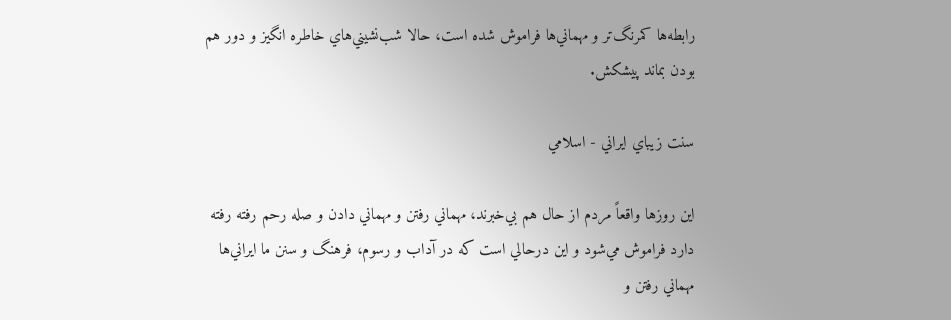رابطه‌ها كمرنگ‌تر و مهماني‌ها فراموش شده است، حالا شب‌نشيني‌هاي خاطره انگيز و دور هم بودن بماند پيشكش.

سنت زيباي ايراني - اسلامي

اين روزها واقعاً مردم از حال هم بي‌خبرند، مهماني رفتن و مهماني دادن و صله رحم رفته رفته دارد فراموش مي‌شود و اين درحالي است كه در آداب و رسوم، فرهنگ و سنن ما ايراني‌ها مهماني رفتن و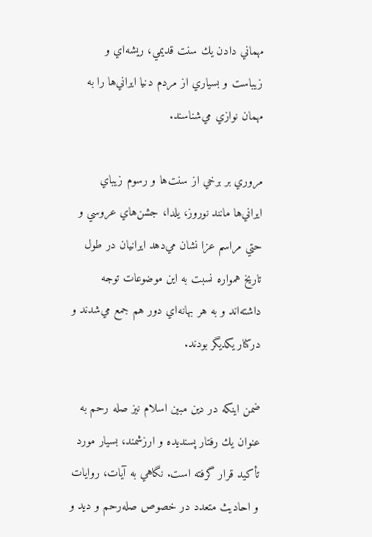مهماني دادن يك سنت قديمي، ريشه‌اي و زيباست و بسياري از مردم دنيا ايراني‌ها را به مهمان نوازي مي‌شناسند.

مروري بر برخي از سنت‌ها و رسوم زيباي ايراني‌ها مانند نوروز، يلدا، جشن‌هاي عروسي و حتي مراسم عزا نشان مي‌دهد ايرانيان در طول تاريخ همواره نسبت به اين موضوعات توجه داشته‌اند و به هر بهانه‌اي دور هم جمع مي‌شدند و دركنار يكديگر بودند.

ضمن اينكه در دين مبين اسلام نيز صله رحم به عنوان يك رفتار پسنديده و ارزشمند، بسيار مورد تأكيد قرار گرفته است. نگاهي به آيات، روايات و احاديث متعدد در خصوص صله‌رحم و ديد و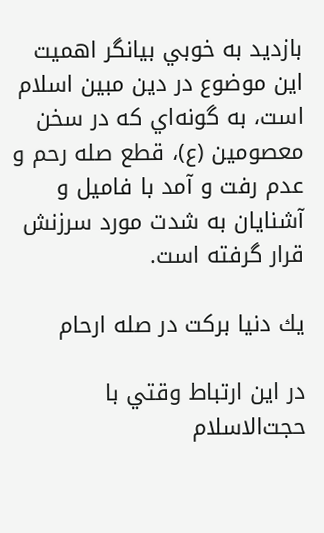بازديد به خوبي بيانگر اهميت اين موضوع در دين مبين اسلام است، به گونه‌اي كه در سخن معصومين (ع)، قطع صله رحم و عدم رفت و آمد با فاميل و آشنايان به شدت مورد سرزنش قرار گرفته است.

يك دنيا بركت در صله ارحام

در اين ارتباط وقتي با حجت‌الاسلام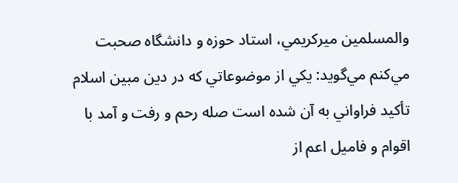والمسلمين مير‌كريمي، استاد حوزه و دانشگاه صحبت مي‌كنم مي‌گويد: يكي از موضوعاتي كه در دين مبين اسلام تأكيد فراواني به آن شده است صله رحم و رفت و آمد با اقوام و فاميل اعم از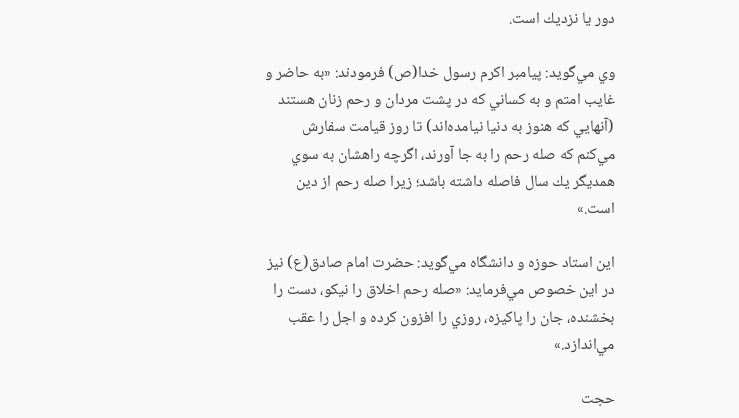دور يا نزديك است.

وي مي‌گويد: پيامبر اكرم رسول خدا(ص) فرمودند: «به حاضر و غايب امتم و به كساني كه در پشت مردان و رحم زنان هستند (آنهايي كه هنوز به دنيا نيامده‌اند) تا روز قيامت سفارش مي‌كنم كه صله رحم را به جا آورند، اگرچه راهشان به سوي همديگر يك سال فاصله داشته باشد؛ زيرا صله رحم از دين است.»

اين استاد حوزه و دانشگاه مي‌گويد: حضرت امام صادق(ع) نيز در اين خصوص مي‌فرمايد: «صله رحم اخلاق را نيكو، دست را بخشنده، جان را پاكيزه، روزي را افزون كرده و اجل را عقب مي‌اندازد.»

حجت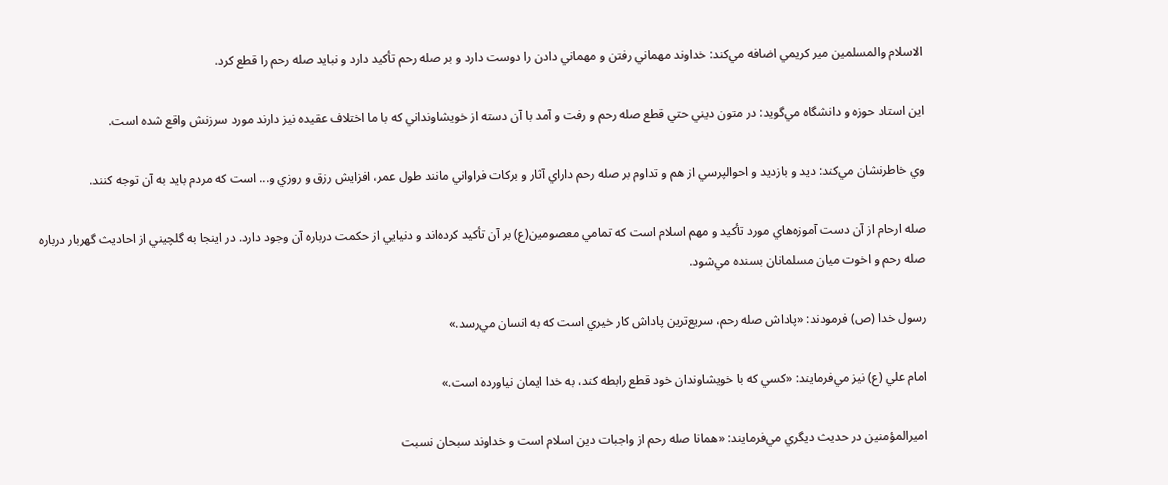الاسلام والمسلمين مير كريمي اضافه مي‌كند: خداوند مهماني رفتن و مهماني دادن را دوست دارد و بر صله رحم تأكيد دارد و نبايد صله رحم را قطع كرد.

اين استاد حوزه و دانشگاه مي‌گويد: در متون ديني حتي قطع صله رحم و رفت و آمد با آن دسته از خويشاونداني كه با ما اختلاف عقيده نيز دارند مورد سرزنش واقع شده است.

وي خاطر‌نشان مي‌كند: ديد و بازديد و احوالپرسي از هم و تداوم بر صله رحم داراي آثار و بركات فراواني مانند طول عمر، افزايش رزق و روزي و... است كه مردم بايد به آن توجه كنند.

صله ارحام از آن دست آموزه‌هاي مورد تأكيد و مهم اسلام است كه تمامي معصومين(ع) بر آن تأكيد كرده‌اند و دنيايي از حكمت درباره آن وجود دارد. در اينجا به گلچيني از احاديث گهر‌بار در‌باره صله رحم و اخوت ميان مسلمانان بسنده مي‌شود.

رسول خدا (ص) فرمودند: «پاداش صله رحم، سريع‌ترين پاداش كار خيري است كه به انسان مي‌رسد.»

امام علي (ع) نيز مي‌فرمايند: «كسي كه با خويشاوندان خود قطع رابطه كند، به خدا ايمان نياورده است.»

اميرالمؤمنين در حديث ديگري مي‌فرمايند: «همانا صله رحم از واجبات دين اسلام است و خداوند سبحان نسبت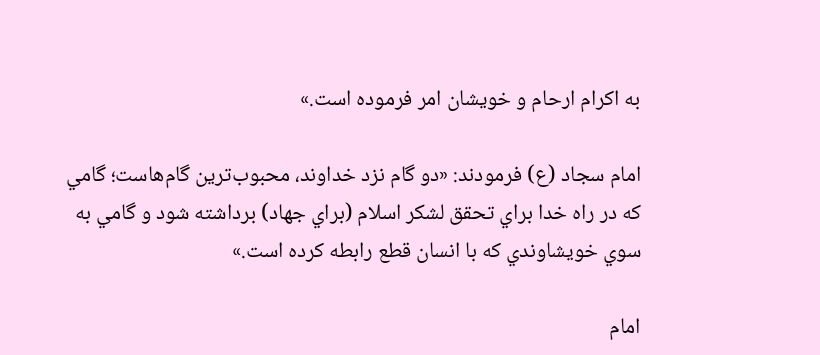به اكرام ارحام و خويشان امر فرموده است.»

امام سجاد (ع) فرمودند: «دو گام نزد خداوند، محبوب‌ترين گام‌هاست؛ گامي که در راه خدا براي تحقق لشكر اسلام (براي جهاد) برداشته شود و گامي به سوي خويشاوندي كه با انسان قطع رابطه كرده است.»

امام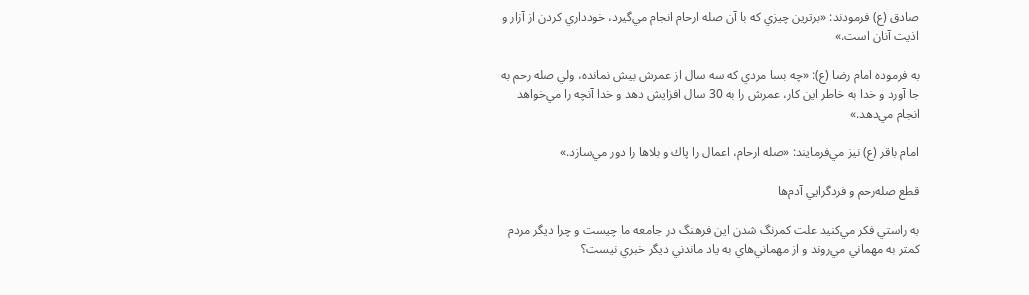صادق (ع) فرمودند: «برترين چيزي كه با آن صله ارحام انجام مي‌گيرد، خودداري كردن از آزار و اذيت آنان است.»

به فرموده امام رضا (ع): «چه بسا مردي كه سه سال از عمرش بيش نمانده، ولي صله رحم به جا آورد و خدا به خاطر اين كار، عمرش را به 30 سال افزايش دهد و خدا آنچه را مي‌خواهد انجام مي‌دهد.»

امام باقر (ع) نيز مي‌فرمايند: «صله ارحام، اعمال را پاك و بلاها را دور مي‌سازد.»

قطع صله‌رحم و فرد‌گرايي آدم‌ها

به راستي فكر مي‌كنيد علت كمرنگ شدن اين فرهنگ در جامعه ما چيست و چرا ديگر مردم كمتر به مهماني مي‌روند و از مهماني‌هاي به ياد ماندني ديگر خبري نيست؟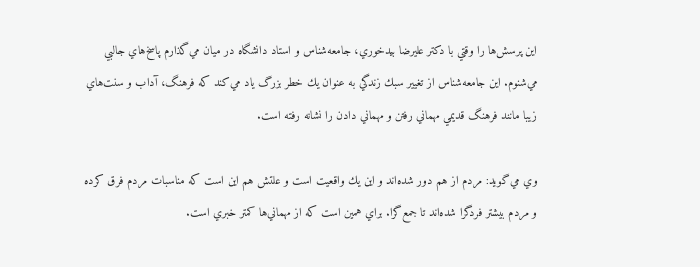اين پرسش‌ها را وقتي با دكتر عليرضا بيدخوري، جامعه‌شناس و استاد دانشگاه در ميان مي‌گذارم پاسخ‌هاي جالبي مي‌شنوم. اين جامعه‌شناس از تغيير سبك زندگي به عنوان يك خطر بزرگ ياد مي‌كند كه فرهنگ، آداب و سنت‌هاي زيبا مانند فرهنگ قديمي مهماني رفتن و مهماني دادن را نشانه رفته است.

وي مي‌گويد: مردم از هم دور شده‌اند و اين يك واقعيت است و علتش هم اين است كه مناسبات مردم فرق كرده و مردم بيشتر فرد‌گرا شده‌اند تا جمع‌گرا. براي همين است كه از مهماني‌ها كمتر خبري است.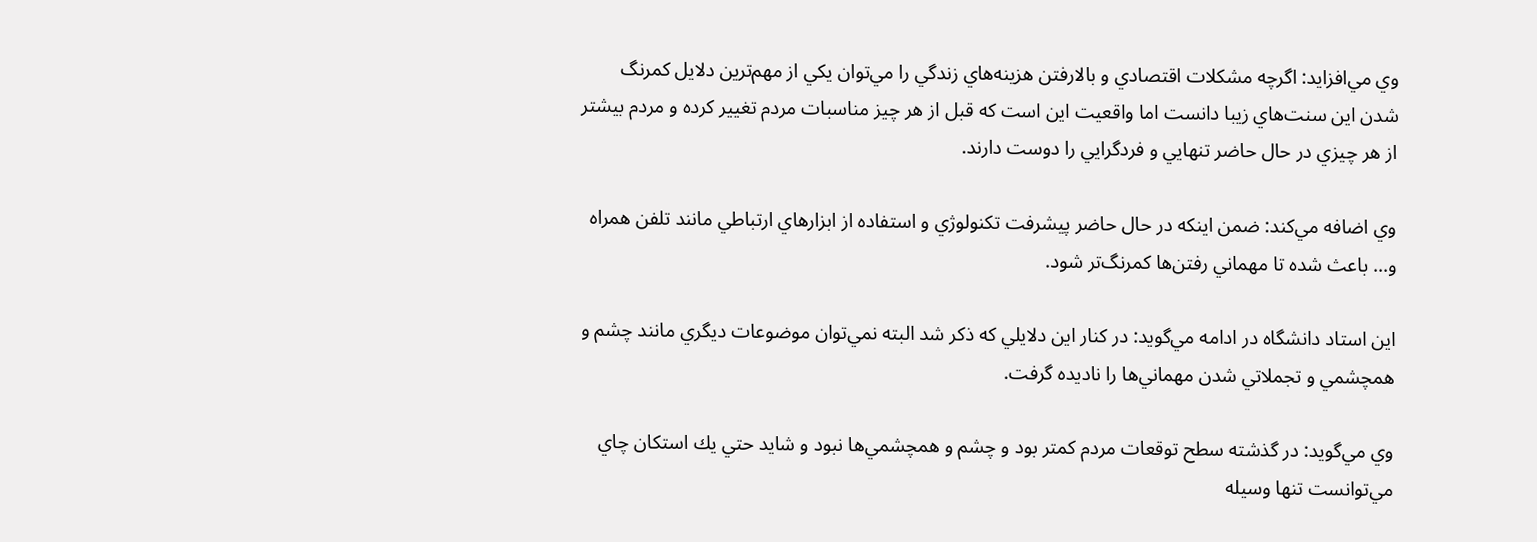وي مي‌افزايد: اگرچه مشكلات اقتصادي و بالارفتن هزينه‌هاي زندگي را مي‌توان يكي از مهم‌ترين دلايل كمرنگ شدن اين سنت‌هاي زيبا دانست اما واقعيت اين است كه قبل از هر چيز مناسبات مردم تغيير كرده و مردم بيشتر از هر چيزي در حال حاضر تنهايي و فرد‌گرايي را دوست دارند.

وي اضافه مي‌كند: ضمن اينكه در حال حاضر پيشرفت تكنولوژي و استفاده از ابزارهاي ارتباطي مانند تلفن همراه و... باعث شده تا مهماني رفتن‌ها كمرنگ‌تر شود.

اين استاد دانشگاه در ادامه مي‌گويد: در كنار اين دلايلي كه ذكر شد البته نمي‌توان موضوعات ديگري مانند چشم و همچشمي و تجملاتي شدن مهماني‌ها را ناديده گرفت.

وي مي‌گويد: در گذشته سطح توقعات مردم كمتر بود و چشم و همچشمي‌ها نبود و شايد حتي يك استكان چاي مي‌توانست تنها وسيله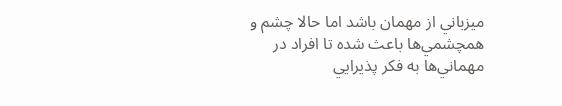ميزباني از مهمان باشد اما حالا چشم و همچشمي‌ها باعث شده تا افراد در مهماني‌ها به فكر پذيرايي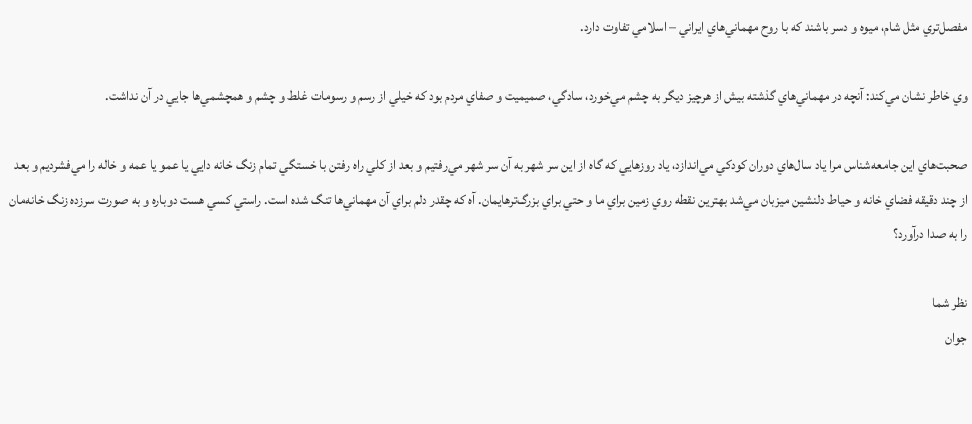مفصل‌تري مثل شام، ميوه و دسر باشند كه با روح مهماني‌هاي ايراني – اسلامي تفاوت دارد.

وي خاطر نشان مي‌كند: آنچه در مهماني‌هاي گذشته بيش از هرچيز ديگر به چشم مي‌خورد، سادگي، صميميت و صفاي مردم بود كه خيلي از رسم و رسومات غلط و چشم و همچشمي‌‌ها جايي در آن نداشت.

صحبت‌هاي اين جامعه‌شناس مرا ياد سال‌هاي دوران كودكي مي‌اندازد، ياد روزهايي كه گاه از اين سر شهر به آن سر شهر مي‌رفتيم و بعد از كلي راه رفتن با خستگي تمام زنگ خانه دايي يا عمو يا عمه و خاله را مي‌فشرديم و بعد از چند دقيقه فضاي خانه و حياط دلنشين ميزبان مي‌شد بهترين نقطه روي زمين براي ما و حتي براي بزرگ‌ترهايمان. آه كه چقدر دلم براي آن مهماني‌ها تنگ شده است. راستي كسي هست دوباره و به صورت سرزده زنگ خانه‌مان را به صدا درآورد؟

نظر شما
جوان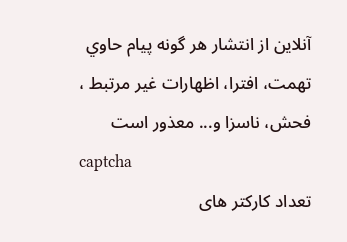آنلاين از انتشار هر گونه پيام حاوي تهمت، افترا، اظهارات غير مرتبط ، فحش، ناسزا و... معذور است
captcha
تعداد کارکتر های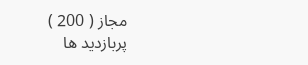مجاز ( 200 )
پربازدید ها